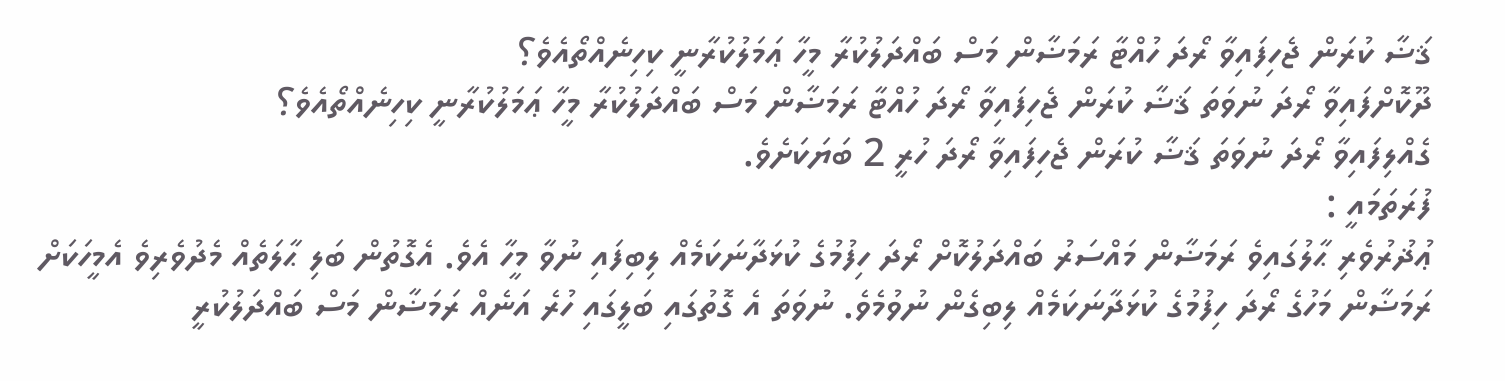ޤަޟާ ކުރަން ޖެހިފައިވާ ރޯދަ ހުއްޓާ ރަމަޟާން މަސް ބައްދަލުކުރާ މީހާ ޢަމަލުކުރާނީ ކިހިނެއްތޯއެވެ؟
ދޫކޮށްފައިވާ ރޯދަ ނުވަތަ ޤަޟާ ކުރަން ޖެހިފައިވާ ރޯދަ ހުއްޓާ ރަމަޟާން މަސް ބައްދަލުކުރާ މީހާ ޢަމަލުކުރާނީ ކިހިނެއްތޯއެވެ؟
ގެއްލިފައިވާ ރޯދަ ނުވަތަ ޤަޟާ ކުރަން ޖެހިފައިވާ ރޯދަ ހުރީ 2 ބަޔަކަށެވެ.
ފުރަތަމައީ :
ޢުޛުރުވެރި ޙާލުގައިވެ ރަމަޟާން މައްސަރު ބައްދަލުކޮށް ރޯދަ ހިފުމުގެ ކުޅަދާނަކަމެއް ލިބިފައި ނުވާ މީހާ އެވެ. އެގޮތުން ބަލި ޙާލަތެއް މެދުވެރިވެ އެމީހަކަށް ރަމަޟާން މަހުގެ ރޯދަ ހިފުމުގެ ކުޅަދާނަކަމެއް ލިބިގެން ނުވުމެވެ. ނުވަތަ އެ ގޮތުގައި ބަލީގައި ހުރެ އަނެއް ރަމަޟާން މަސް ބައްދަލުކުރީ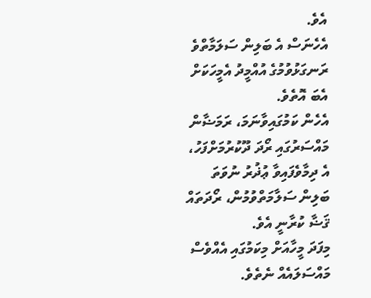އެވެ.
އެހެނަސް އެ ބަލިން ސަލަމާތްވެ ރަނގަޅުވުމުގެ އުއްމީދު އެމީހަކަށް އެބަ އޮތެވެ.
އެހެން ކަމުގައިވާނަމަ، ރަމަޟާން މައްސަރުގައި ރޯދަ ދޫކުރުމަށްފަހު، އެ ދިމާވެފައިވާ ޢުޛުރު ނުވަތަ ބަލިން ސަލާމަތްވުމުން، ރޯދަތައް ޤަޟާ ކުރާނީ އެވެ.
މިފަދަ މީހާއަށް މިކަމުގައި އެއްވެސް މައްސަލައެއް ނެތެވެ.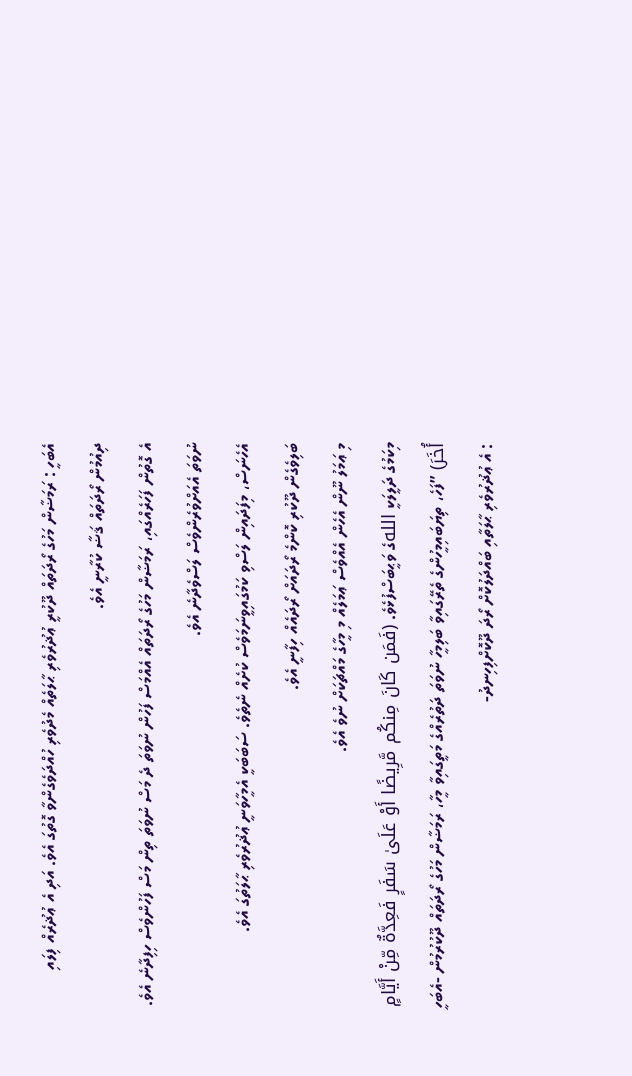އެބަހީ : ރަމަޟާން މަހުގެ ރޯދަތައް ދޫކުރީ ޢުޛުރުވެރި ޙާލަތެއް މެދުވެރި ހުއްދަވެގެންވާ ގޮތުގަ އެވެ. އަދި އެ ޢުޛުރެއް ފިލައި ދިއުމުން ރޯދަތައް ޤަޟާ ކުރާނީ އެވެ.
އެ ގޮތުން ފަހަރެއްގައި، ރަމަޟާން މަހުގެ ރޯދަތައް އެއްމަސް ފަހުން ނުވަތަ ދެ މަސް ނުވަތަ ތިން މަސް ފަހުންވެސް ހިފިދާނެ އެވެ. ނުވަތަ އެއަށްވުރެންވެސް ލަސްވެދާނެ އެވެ.
އެހެނަސް، މިފަދައިން ލަސްވި ކަމުގައިވީނަމަވެސް ކުށެއް ނެތެވެ. ސަބަބަކީ އެމީހާވަނީ ޢުޛުރުވެރި ޙާލަތުގަ އެވެ.
ބަލިވެގެން ދޫކުރި ކޮންމެ ރޯދައަށް ރޯދައެއް ހިފާނީ އެވެ.
މި ޢަމަލު ނޫން އެހެން އެއްވެސް ޢަމަލެއް މި މީހާގެ މައްޗަކަށް ނުވެ އެވެ.
މިކަމުގެ ދަލީލަކީ اللهގެ ވަޙީބަސްފުޅެވެ. (فَمَن كَانَ مِنكُم مَّرِيضًا أَوْ عَلَىٰ سَفَرٍ فَعِدَّةٌ مِّنْ أَيَّامٍ أُخَرَ) ”ފަހެ، ތިޔަބައިމީހުންގެ ތެރޭގައިވާ ބަލިމީހާ ނުވަތަ ދަތުރެއްގެ މަތީގައިވާ މީހާ، ރަމަޟާން މަހުގެ ރޯދަތައް ދޫކުރުމުން -އެބަހީ : އެ ޢުޛުރުވެރި ޙާލަތާއި ބައްދަލުކޮށް ރޯދަ ދޫކޮށްފިހިނދު-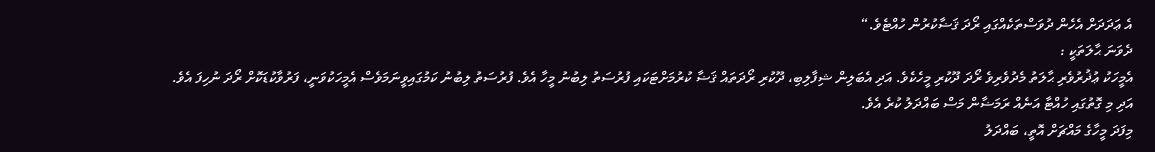އެ ޢަދަދަށް އެހެން ދުވަސްތަކެއްގައި ރޯދަ ޤަޟާކުރުން ހުއްޓެވެ.“
ދެވަނަ ޙާލަތަކީ :
އެމީހަކު ޢުޛުރުވެރި ޙާލަތު މެދުވެރިވެ ރޯދަ ދޫކުރި މީހެކެވެ. އަދި އެބަލިން ޝިފާލިބި، ދޫކުރި ރޯދަތައް ޤަޟާ ކުރުމަށްޓަކައި ފުރުސަތު ލިބުނު މީހާ އެވެ. ފުރުސަތު ލިބުނު ކަމުގައިވީނަމަވެސް އެމީހަކުވަނީ، ފަރުވާކުޑަކޮށް ރޯދަ ނުހިފަ އެވެ.
އަދި މި ގޮތުގައި ހުއްޓާ އަނެއް ރަމަޟާން މަސް ބައްދަލު ކުރެ އެވެ.
މިފަދަ މީހާގެ މައްޗަށް އޮތީ، ބައްދަލު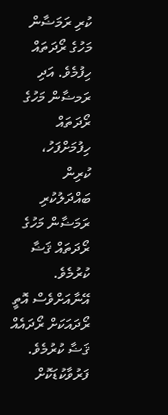ކުރި ރަމަޟާން މަހުގެ ރޯދަތައް ހިފުމެވެ. އަދި ރަމޟާން މަހުގެ ރޯދަތައް ހިފުމަށްފަހު، ކުރިން ބައްދަލުކުރި ރަމަޟާން މަހުގެ ރޯދަތައް ޤަޟާ ކުރުމެވެ.
އޭނާއަށްވެސް އޮތީ ރޯދައަކަށް ރޯދައެއް ޤަޟާ ކުރުމެވެ. ފަރުވާކުޑަކޮށް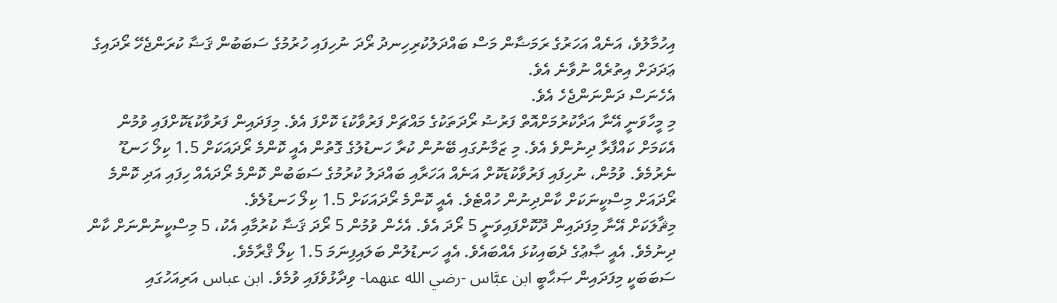އިހުމާލުވެ، އަނެއް އަހަރުގެ ރަމަޟާން މަސް ބައްދަލުކުރިހިނދު ރޯދަ ނުހިފައި ހުރުމުގެ ސަބަބުން ޤަޟާ ކުރަންޖެހޭ ރޯދައިގެ ޢަދަދަށް އިތުރެއް ނުވާނެ އެވެ.
އެހެނަސް ދަންނަންޖެހެ އެވެ.
މި މީހާވަނީ އޭނާ އަދާކުރުމަށްއޮތް ފަރުޟު ރޯދަތަކުގެ މައްޗަށް ފަރުވާކުޑަ ކޮށްފަ އެވެ. މިފަދައިން ފަރުވާކުޑަކޮށްފައި ވުމުން އެކަމަށް ކައްފާރާ ދިނުންވެ އެވެ. މި ޒަމާނުގައި ބޭނުން ކުރާ ހަނޑުލުގެ ގޮތުން އެއީ ކޮންމެ ރޯދައަކަށް 1.5 ކިލޯ ހަނޑޫ ނެރުމެވެ. ވުމުން، ނުހިފައި ފަރުވާކުޑަކޮށް އަނެއް އަހަރާއި ބައްދަލު ކުރުމުގެ ސަބަބުން ކޮންމެ ރޯދައެއް ހިފައި އަދި ކޮންމެ ރޯދައަށް މިސްކީނަކަށް ކާންދިނުން ހުއްޓެވެ. އެއީ ކޮންމެ ރޯދައަކަށް 1.5 ކިލޯ ހަނޑުލެވެ.
މިޘާލަކަށް އޭނާ މިފަދައިން ދޫކޮށްފައިވަނީ 5 ރޯދަ އެވެ. އެހެން ވުމުން 5 ރޯދަ ޤަޟާ ކުރުމާއި އެކު، 5 މިސްކީނުންނަށް ކާން ދިނުމެވެ. އެއީ ޞާޢުގެ ދެބައިކުޅަ އެއްބައެވެ. އެއީ ހަނޑުލުން ބަލައިފިނަމަ 1.5 ކިލޯ ޤްރާމެވެ.
ސަބަބަކީ މިފަދައިން ޞަޙާބީ ابن عبَّاس -رضي الله عنهما- ވިދާޅުވެފައި ވުމެވެ. ابن عباس އަރިއަހުގައި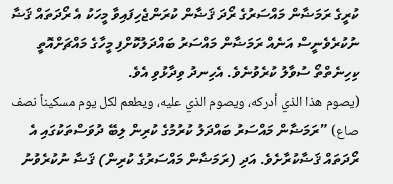ކުރީގެ ރަމަޟާން މައްސަރުގެ ރޯދަ ޤަޟާން ކުރަންޖެހިފައިވާ މީހަކު އެ ރޯދަތައް ޤަޟާ ނުކުރެވެނީސް އަނެއް ރަމަޟާން މައްސަރު ބައްދަލުކޮށްފި މީހާގެ މައްޗަށްއޮތީ ކިހިނެތްތޯ ސުވާލު ކުރެވުނެވެ. އެހިނދު ވިދާޅުވި އެވެ.
(يصوم هذا الذي أدركه، ويصوم الذي عليه، ويطعم لكل يوم مسكيناً نصف صاع) ”ރަމަޟާން މައްސަރު ބައްދަލު ކުރުމުގެ ކުރިން ލިބޭ ދުވަސްތަކުގައި އެ ރޯދަތައް ޤަޟާކުރާށެވެ. އަދި (ރަމަޟާން މައްސަރުގެ ކުރިން) ޤަޟާ ނުކުރެވުނު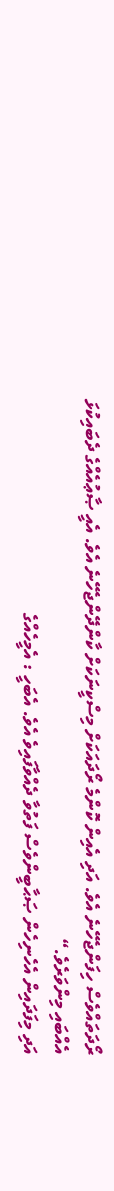ރޯދަތައްވެސް ހިފަންޖެހޭނެ އެވެ. އަދި އެއިން ކޮންމެ ރޯދައަކަށް މިސްކީނަކަށް ކާންދޭންޖެހޭނެ އެވެ. އެއީ ޞާޢުއެއްގެ ދެބައިކުޅަ އެއްބައި މިންވަރެވެ.“
އަދި މިފަދައިން އެހެނިހެން ޞަޙާބީންވެސް ފަތުވާ ދެއްވާފައިވެ އެވެ. އެބަހީ : އެމީހެއްގެ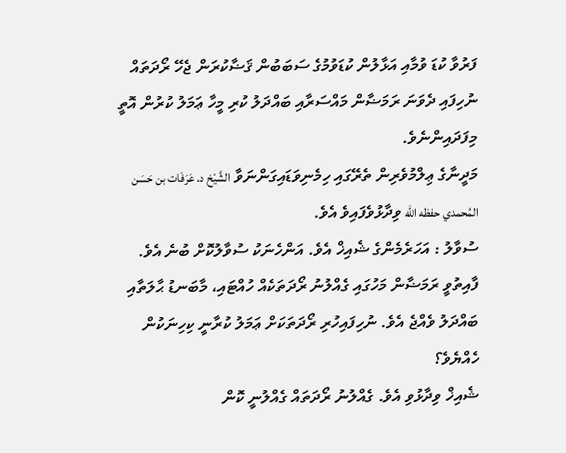ފަރުވާ ކުޑަ ވުމާއި އަޅާލުން ކުޑަވުމުގެ ސަބަބުން ޤަޟާކުރަން ޖެހޭ ރޯދަތައް ނުހިފައި ދެވަނަ ރަމަޟާން މައްސަރާއި ބައްދަލު ކުރި މީހާ ޢަމަލު ކުރުން އޮތީ މިފަދައިންނެވެ.
މަދީނާގެ ޢިލްމުވެރިން ތެރޭގައި ހިމެނިވަޑައިގަންނަވާ الشَّيْخ د. عَرَفَات بن حَسَن المُحمدي حفظه الله ވިދާޅުވެފައިވެ އެވެ.
ސުވާލު : އަހަރެމެންގެ ޝެއިޚް އެވެ. އަންހެނަކު ސުވާލުކޮށް ބުނެ އެވެ. ފާއިތުވީ ރަމަޟާން މަހުގައި ގެއްލުނު ރޯދަތަކެއް ހުއްޓައި، މާބަނޑު ޙާލަތާއި ބައްދަލު ވެއްޖެ އެވެ. ނުހިފައިހުރި ރޯދަތަކަށް ޢަމަލު ކުރާނީ ކިހިނަކުން ހެއްޔެވެ؟
ޝެއިޚް ވިދާޅުވި އެވެ. ގެއްލުނު ރޯދަތައް ގެއްލުނީ ކޮން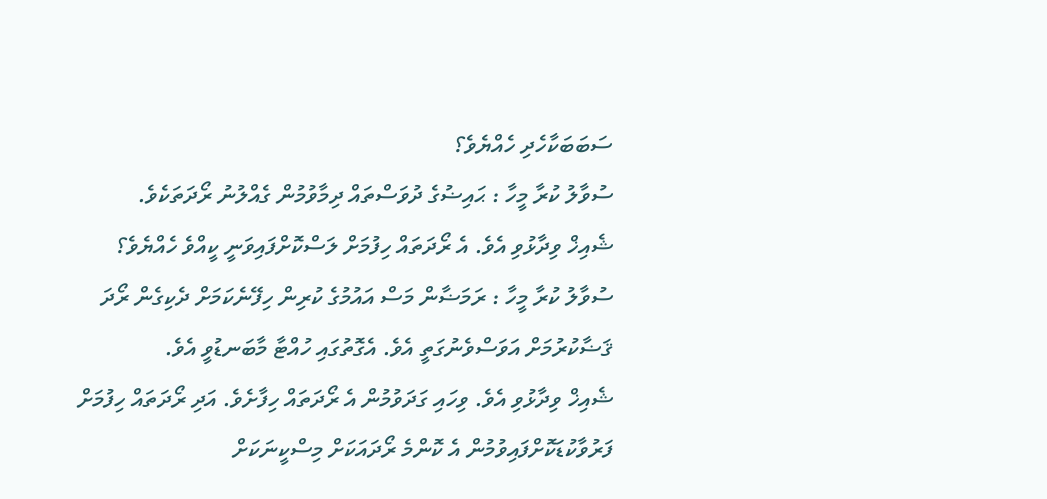ސަބަބަކާހެދި ހެއްޔެވެ؟
ސުވާލު ކުރާ މީހާ : ޙައިޟުގެ ދުވަސްތައް ދިމާވުމުން ގެއްލުނު ރޯދަތަކެވެ.
ޝެއިޚް ވިދާޅުވި އެވެ. އެ ރޯދަތައް ހިފުމަށް ލަސްކޮށްފައިވަނީ ކީއްވެ ހެއްޔެވެ؟
ސުވާލު ކުރާ މީހާ : ރަމަޟާން މަސް އައުމުގެ ކުރިން ހިފޭނެކަމަށް ދެކިގެން ރޯދަ ޤަޟާކުރުމަށް އަވަސްވެނުގަތީ އެވެ. އެގޮތުގައި ހުއްޓާ މާބަނޑުވީ އެވެ.
ޝެއިޚް ވިދާޅުވި އެވެ. ވިހައި ގަދަވުމުން އެ ރޯދަތައް ހިފާށެވެ. އަދި ރޯދަތައް ހިފުމަށް ފަރުވާކުޑަކޮށްފައިވުމުން އެ ކޮންމެ ރޯދައަކަށް މިސްކީނަކަށް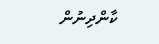ކާންދިނުން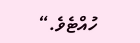ހުއްޓެވެ.“